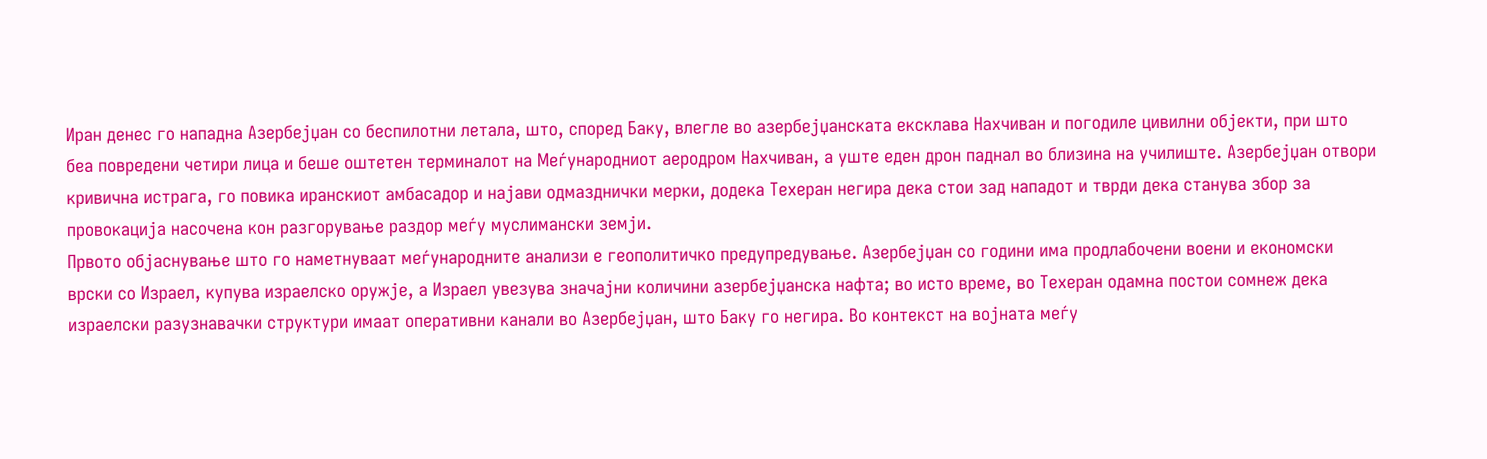Иран денес го нападна Азербејџан со беспилотни летала, што, според Баку, влегле во азербејџанската ексклава Нахчиван и погодиле цивилни објекти, при што беа повредени четири лица и беше оштетен терминалот на Меѓународниот аеродром Нахчиван, а уште еден дрон паднал во близина на училиште. Азербејџан отвори кривична истрага, го повика иранскиот амбасадор и најави одмазднички мерки, додека Техеран негира дека стои зад нападот и тврди дека станува збор за провокација насочена кон разгорување раздор меѓу муслимански земји.
Првото објаснување што го наметнуваат меѓународните анализи е геополитичко предупредување. Азербејџан со години има продлабочени воени и економски врски со Израел, купува израелско оружје, а Израел увезува значајни количини азербејџанска нафта; во исто време, во Техеран одамна постои сомнеж дека израелски разузнавачки структури имаат оперативни канали во Азербејџан, што Баку го негира. Во контекст на војната меѓу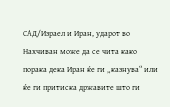САД/Израел и Иран, ударот во Нахчиван може да се чита како порака дека Иран ќе ги „казнува“ или ќе ги притиска државите што ги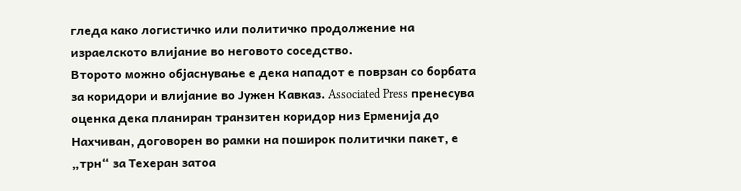гледа како логистичко или политичко продолжение на израелското влијание во неговото соседство.
Второто можно објаснување е дека нападот е поврзан со борбата за коридори и влијание во Јужен Кавказ. Associated Press пренесува оценка дека планиран транзитен коридор низ Ерменија до Нахчиван, договорен во рамки на поширок политички пакет, е „трн“ за Техеран затоа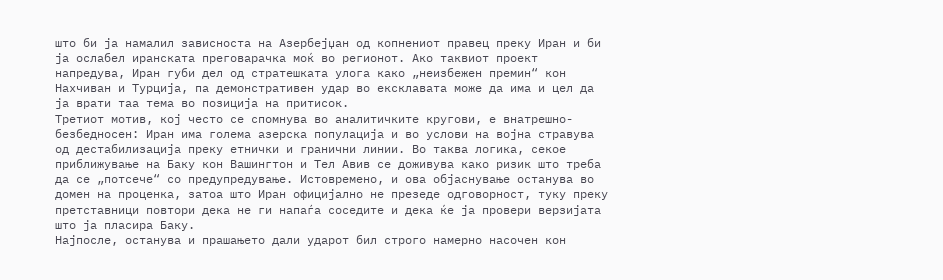што би ја намалил зависноста на Азербејџан од копнениот правец преку Иран и би ја ослабел иранската преговарачка моќ во регионот. Ако таквиот проект напредува, Иран губи дел од стратешката улога како „неизбежен премин“ кон Нахчиван и Турција, па демонстративен удар во ексклавата може да има и цел да ја врати таа тема во позиција на притисок.
Третиот мотив, кој често се спомнува во аналитичките кругови, е внатрешно-безбедносен: Иран има голема азерска популација и во услови на војна стравува од дестабилизација преку етнички и гранични линии. Во таква логика, секое приближување на Баку кон Вашингтон и Тел Авив се доживува како ризик што треба да се „потсече“ со предупредување. Истовремено, и ова објаснување останува во домен на проценка, затоа што Иран официјално не презеде одговорност, туку преку претставници повтори дека не ги напаѓа соседите и дека ќе ја провери верзијата што ја пласира Баку.
Најпосле, останува и прашањето дали ударот бил строго намерно насочен кон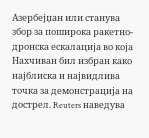Азербејџан или станува збор за поширока ракетно-дронска ескалација во која Нахчиван бил избран како најблиска и највидлива точка за демонстрација на дострел. Reuters наведува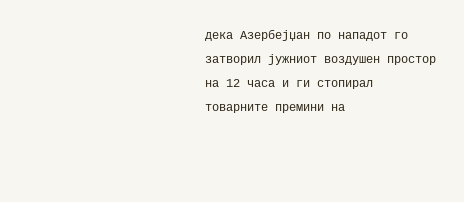дека Азербејџан по нападот го затворил јужниот воздушен простор на 12 часа и ги стопирал товарните премини на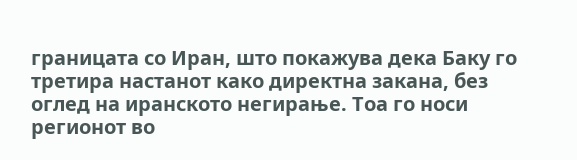границата со Иран, што покажува дека Баку го третира настанот како директна закана, без оглед на иранското негирање. Тоа го носи регионот во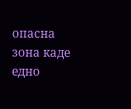опасна зона каде едно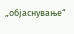„објаснување“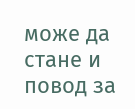може да стане и повод за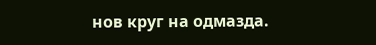нов круг на одмазда.